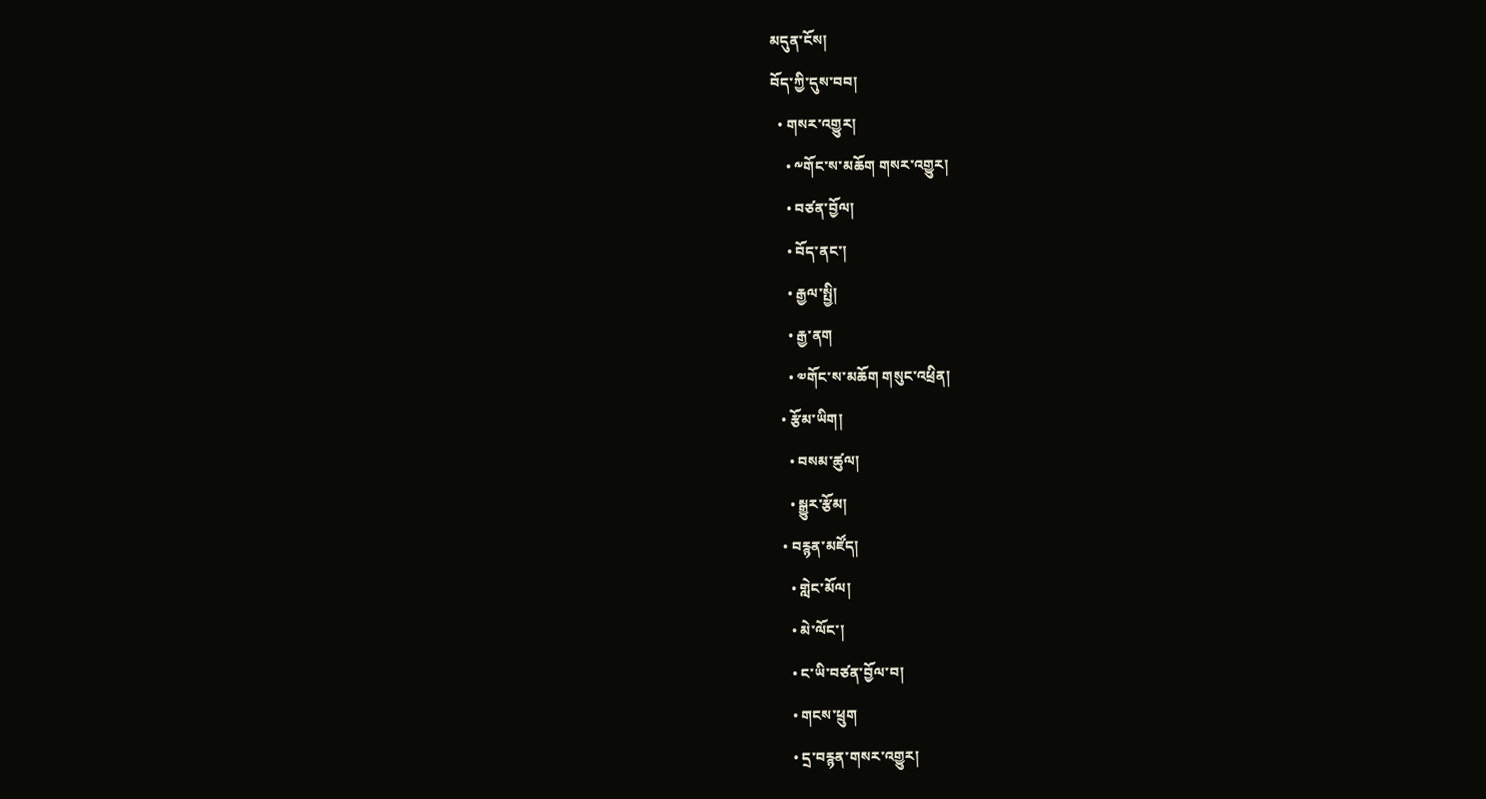མདུན་ངོས།
བོད་ཀྱི་དུས་བབ།
  • གསར་འགྱུར།
    • ༸གོང་ས་མཆོག གསར་འགྱུར།
    • བཙན་བྱོལ།
    • བོད་ནང་།
    • རྒྱལ་སྤྱི།
    • རྒྱ་ནག
    • ༧གོང་ས་མཆོག གསུང་འཕྲིན།
  • རྩོམ་ཡིག།
    • བསམ་ཚུལ།
    • སྒྱུར་རྩོམ།
  • བརྙན་མཛོད།
    • གླེང་མོལ།
    • མེ་ལོང་།
    • ང་ཡི་བཙན་བྱོལ་བ།
    • གངས་ཕྲུག
    • དྲ་བརྙན་གསར་འགྱུར།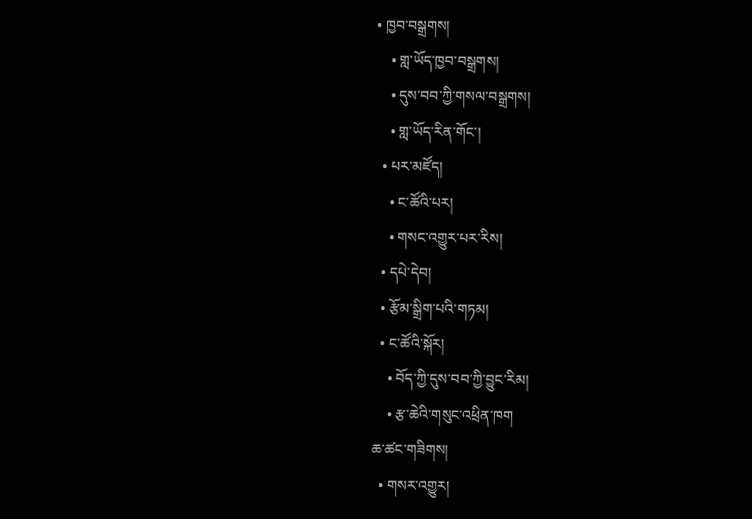• ཁྱབ་བསྒྲགས།
    • གླ་ཡོད་ཁྱབ་བསྒྲགས།
    • དུས་བབ་ཀྱི་གསལ་བསྒྲགས།
    • གླ་ཡོད་རིན་གོང་།
  • པར་མཛོད།
    • ང་ཚོའི་པར།
    • གསང་འགྱུར་པར་རིས།
  • དཔེ་དེབ།
  • རྩོམ་སྒྲིག་པའི་གཏམ།
  • ང་ཚོའི་སྐོར།
    • བོད་ཀྱི་དུས་བབ་ཀྱི་བྱུང་རིམ།
    • རྩ་ཆེའི་གསུང་འཕྲིན་ཁག
ཆ་ཚང་གཟིགས།
  • གསར་འགྱུར།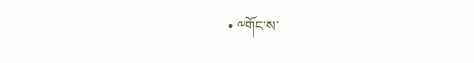• ༸གོང་ས་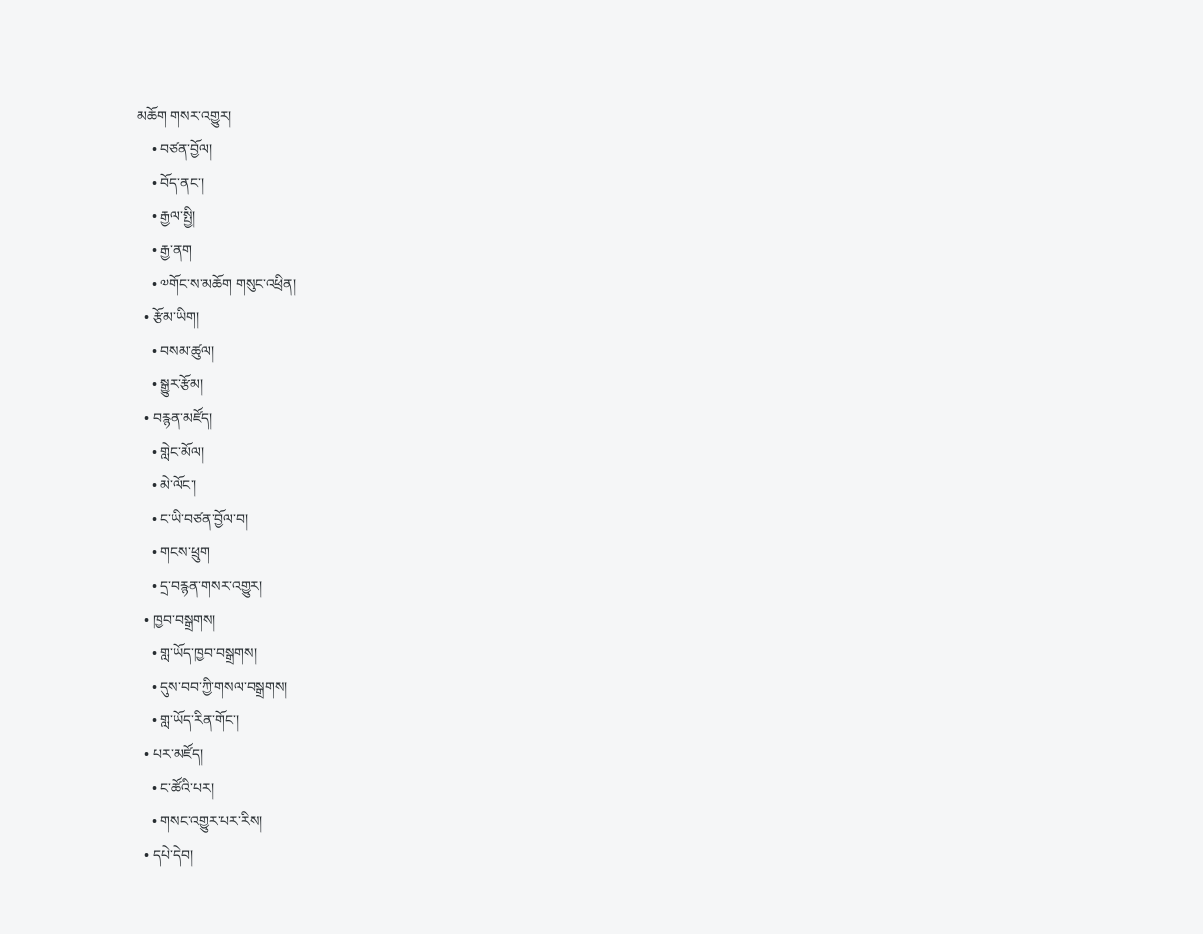མཆོག གསར་འགྱུར།
    • བཙན་བྱོལ།
    • བོད་ནང་།
    • རྒྱལ་སྤྱི།
    • རྒྱ་ནག
    • ༧གོང་ས་མཆོག གསུང་འཕྲིན།
  • རྩོམ་ཡིག།
    • བསམ་ཚུལ།
    • སྒྱུར་རྩོམ།
  • བརྙན་མཛོད།
    • གླེང་མོལ།
    • མེ་ལོང་།
    • ང་ཡི་བཙན་བྱོལ་བ།
    • གངས་ཕྲུག
    • དྲ་བརྙན་གསར་འགྱུར།
  • ཁྱབ་བསྒྲགས།
    • གླ་ཡོད་ཁྱབ་བསྒྲགས།
    • དུས་བབ་ཀྱི་གསལ་བསྒྲགས།
    • གླ་ཡོད་རིན་གོང་།
  • པར་མཛོད།
    • ང་ཚོའི་པར།
    • གསང་འགྱུར་པར་རིས།
  • དཔེ་དེབ།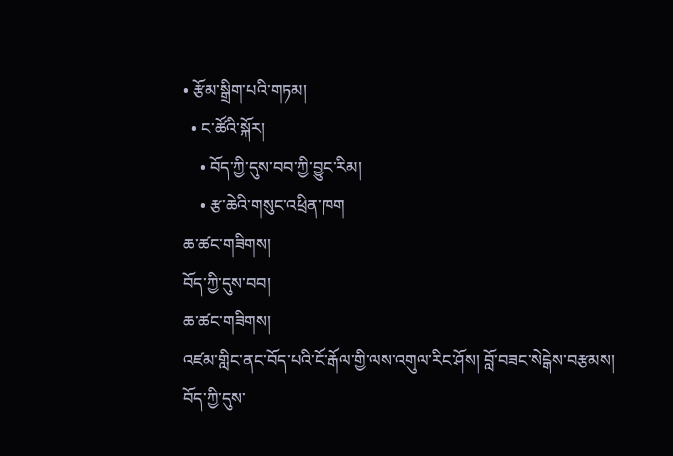• རྩོམ་སྒྲིག་པའི་གཏམ།
  • ང་ཚོའི་སྐོར།
    • བོད་ཀྱི་དུས་བབ་ཀྱི་བྱུང་རིམ།
    • རྩ་ཆེའི་གསུང་འཕྲིན་ཁག
ཆ་ཚང་གཟིགས།
བོད་ཀྱི་དུས་བབ།
ཆ་ཚང་གཟིགས།
འཛམ་གླིང་ནང་བོད་པའི་ངོ་རྒོལ་གྱི་ལས་འགུལ་རིང་ཤོས། བློ་བཟང་སེངྒེས་བརྩམས།
བོད་ཀྱི་དུས་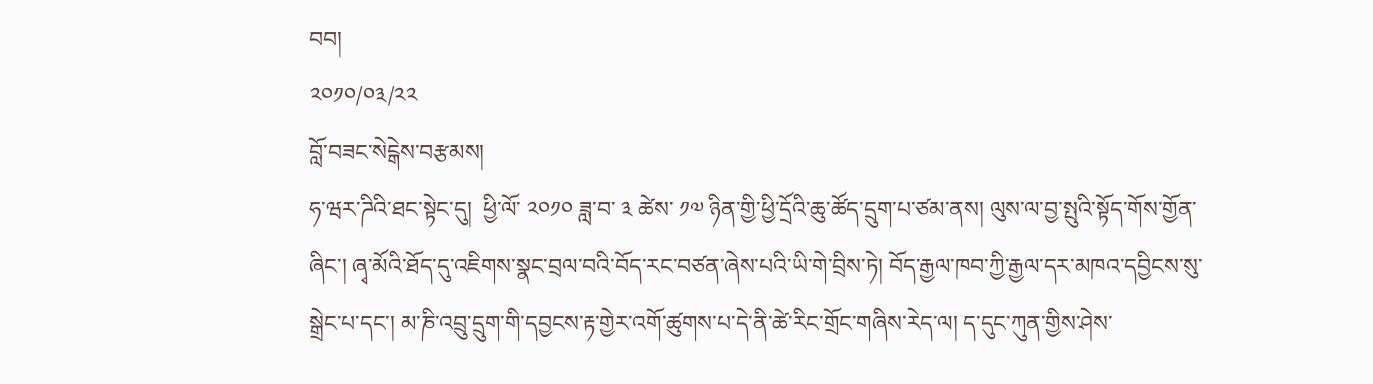བབ།
༢༠༡༠/༠༣/༢༢
བློ་བཟང་སེངྒེས་བརྩམས།
ཧ་ཝར་ཌིའི་ཐང་སྟེང་དུ།  ཕྱི་ལོ་ ༢༠༡༠ ཟླ་བ་ ༣ ཚེས་ ༡༧ ཉིན་གྱི་ཕྱི་དྲོའི་ཆུ་ཚོད་དྲུག་པ་ཙམ་ནས། ལུས་ལ་བྱ་སྤུའི་སྟོད་གོས་གྱོན་ཞིང་། ཞྭ་མོའི་ཐོད་དུ་འཇིགས་སྣང་བྲལ་བའི་བོད་རང་བཙན་ཞེས་པའི་ཡི་གེ་བྲིས་ཏེ། བོད་རྒྱལ་ཁབ་ཀྱི་རྒྱལ་དར་མཁའ་དབྱིངས་སུ་སྒྲེང་པ་དང་། མ་ཎི་འབྲུ་དྲུག་གི་དབྱངས་རྟ་གྱེར་འགོ་ཚུགས་པ་དེ་ནི་ཚེ་རིང་གྲོང་གཞིས་རེད་ལ། ད་དུང་ཀུན་གྱིས་ཤེས་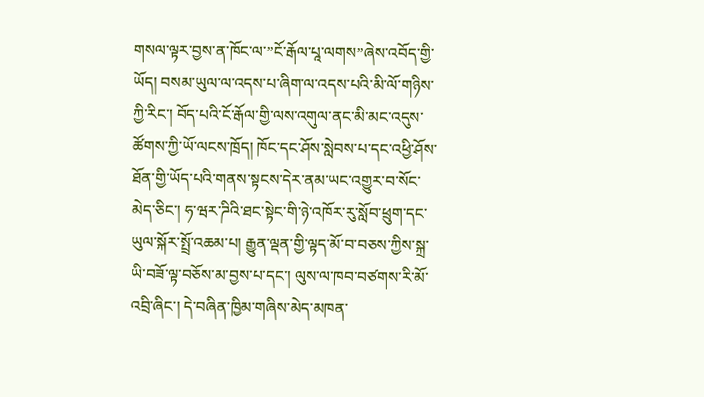གསལ་ལྟར་བྱས་ན་ཁོང་ལ་”ངོ་རྒོལ་པཱ་ལགས”ཞེས་འབོད་གྱི་ཡོད། བསམ་ཡུལ་ལ་འདས་པ་ཞིག་ལ་འདས་པའི་མི་ལོ་གཉིས་ཀྱི་རིང་། བོད་པའི་ངོ་རྒོལ་གྱི་ལས་འགུལ་ནང་མི་མང་འདུས་ཚོགས་ཀྱི་ཡོ་ལངས་ཁྲོད། ཁོང་དང་ཤོས་སླེབས་པ་དང་འཕྱི་ཤོས་ཐོན་གྱི་ཡོད་པའི་གནས་སྟངས་དེར་ནམ་ཡང་འགྱུར་བ་སོང་མེད་ཅིང་། ཧ་ཝར་ཌིའི་ཐང་སྟེང་གི་ཉེ་འཁོར་རུ་སློབ་ཕྲུག་དང་ཡུལ་སྐོར་སྤྲོ་འཆམ་པ། རྒྱུན་ལྡན་གྱི་ལྟད་མོ་བ་བཅས་ཀྱིས་སྐྲ་ཡི་བཟོ་ལྟ་བཅོས་མ་བྱས་པ་དང་། ལུས་ལ་ཁབ་བཙགས་རི་མོ་འབྲི་ཞིང་། དེ་བཞིན་ཁྱིམ་གཞིས་མེད་མཁན་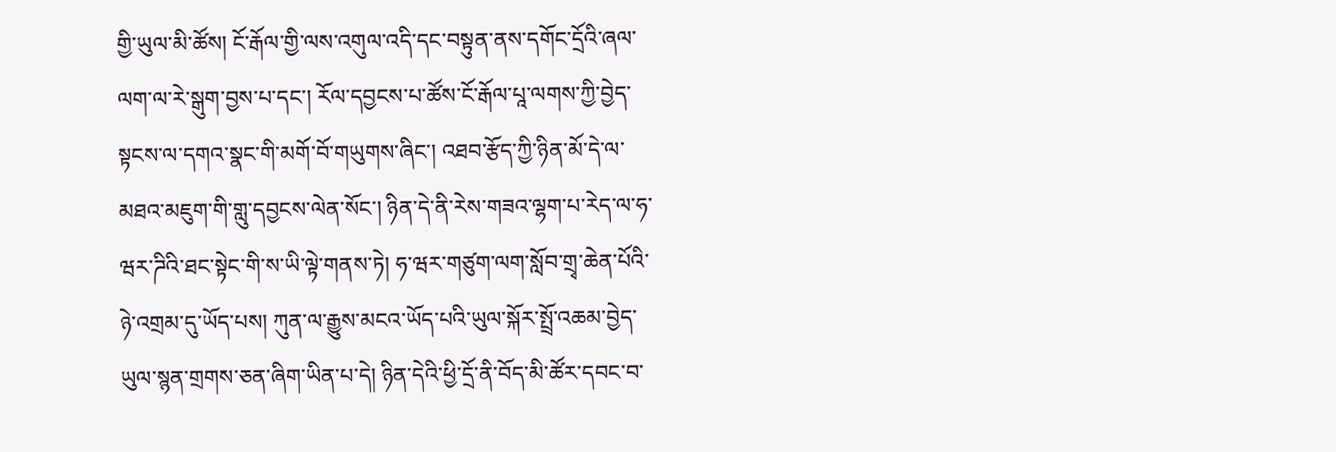གྱི་ཡུལ་མི་ཚོས། ངོ་རྒོལ་གྱི་ལས་འགུལ་འདི་དང་བསྟུན་ནས་དགོང་དྲོའི་ཞལ་ལག་ལ་རེ་སྒུག་བྱས་པ་དང་། རོལ་དབྱངས་པ་ཚོས་ངོ་རྒོལ་པཱ་ལགས་ཀྱི་བྱེད་སྟངས་ལ་དགའ་སྣང་གི་མགོ་བོ་གཡུགས་ཞིང་། འཐབ་རྩོད་ཀྱི་ཉིན་མོ་དེ་ལ་མཐའ་མཇུག་གི་གླུ་དབྱངས་ལེན་སོང་། ཉིན་དེ་ནི་རེས་གཟའ་ལྷག་པ་རེད་ལ་ཧ་ཝར་ཌིའི་ཐང་སྟེང་གི་ས་ཡི་ལྟེ་གནས་ཏེ། ཧ་ཝར་གཙུག་ལག་སློབ་གྲྭ་ཆེན་པོའི་ཉེ་འགྲམ་དུ་ཡོད་པས། ཀུན་ལ་རྒྱུས་མངའ་ཡོད་པའི་ཡུལ་སྐོར་སྤྲོ་འཆམ་བྱེད་ཡུལ་སྙན་གྲགས་ཅན་ཞིག་ཡིན་པ་དེ། ཉིན་དེའི་ཕྱི་དྲོ་ནི་བོད་མི་ཚོར་དབང་བ་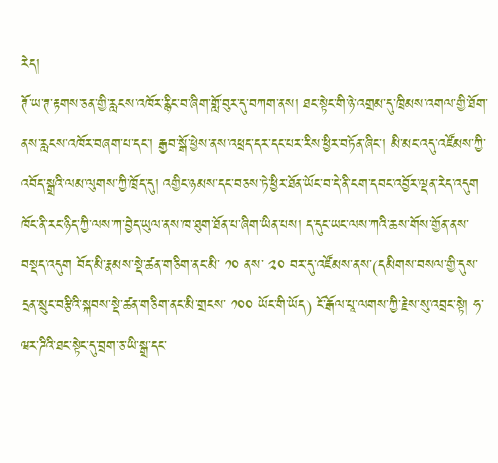རེད།
ཊོ་ཡ་ཊ་རྟགས་ཅན་གྱི་རླངས་འཁོར་རྙིང་བ་ཞིག་གློ་བུར་དུ་བཀག་ནས། ཐང་སྟེང་གི་ཉེ་འགྲམ་དུ་ཁྲིམས་འགལ་གྱི་ཐོག་ནས་རླངས་འཁོར་བཞག་པ་དང་། རྒྱབ་སྒོ་ཕྱེས་ནས་འཕྲད་དར་དང་པར་རིས་ཕྱིར་བཏོན་ཞིང་། མི་མང་འདུ་འཛོམས་ཀྱི་འབོད་སྒྲའི་ལམ་ལུགས་ཀྱི་ཁྲོད་དུ། འགྱིང་ཉམས་དང་བཅས་ཏེ་ཕྱིར་ཐོན་ཡོང་བ་དེ་ནི་ངག་དབང་འབྱོར་ལྡན་རེད་འདུག  ཁོང་ནི་རང་ཉིད་ཀྱི་ལས་ཀ་བྱེད་ཡུལ་ནས་ཁ་ཐུག་ཐོན་པ་ཞིག་ཡིན་པས། ད་དུང་ཡང་ལས་ཀའི་ཆས་གོས་གྱོན་ནས་བསྡད་འདུག བོད་མི་རྣམས་སྡེ་ཚན་གཅིག་ནང་མི་ ༡༠ ནས་ ༢༠ བར་དུ་འཛོམས་ནས་(དམིགས་བསལ་གྱི་དུས་དྲན་སྲུང་བརྩིའི་སྐབས་སྡེ་ཚན་གཅིག་ནང་མི་གྲངས་ ༡༠༠ ཡོང་གི་ཡོད) ངོ་རྒོལ་པཱ་ལགས་ཀྱི་རྗེས་སུ་འབྲང་སྟེ། ཧ་ཝར་ཌིའི་ཐང་སྟེང་དུ་བྲག་ཅ་ཡི་སྒྲ་དང་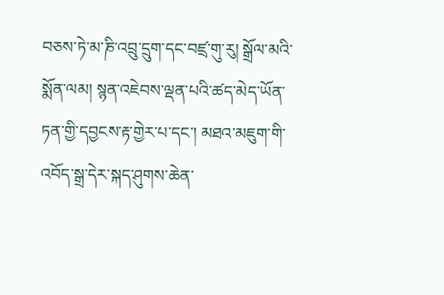བཅས་ཏེ་མ་ཎི་འབྲུ་དྲུག་དང་བཛྲ་གུ་རུ། སྒྲོལ་མའི་སྨོན་ལམ། སྙན་འཇེབས་ལྡན་པའི་ཚད་མེད་ཡོན་ཏན་གྱི་དབྱངས་རྟ་གྱེར་པ་དང་། མཐའ་མཇུག་གི་འབོད་སྒྲ་དེར་སྐད་ཤུགས་ཆེན་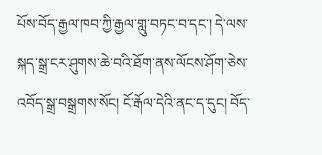པོས་བོད་རྒྱལ་ཁབ་ཀྱི་རྒྱལ་གླུ་བཏང་བ་དང་། དེ་ལས་སྐད་སྒྲ་ངར་ཤུགས་ཆེ་བའི་ཐོག་ནས་ལོངས་ཤོག་ཅེས་འབོད་སྒྲ་བསྒྲགས་སོང། ངོ་རྒོལ་དེའི་ནང་ད་དུང། བོད་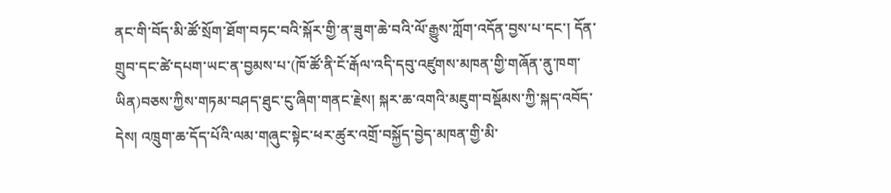ནང་གི་བོད་མི་ཚོ་སྲོག་ཐོག་བཏང་བའི་སྐོར་གྱི་ན་ཟུག་ཆེ་བའི་ལོ་རྒྱུས་ཀློག་འདོན་བྱས་པ་དང་། དོན་གྲུབ་དང་ཚེ་དཔག་ཡང་ན་བྱམས་པ་(ཁོ་ཚོ་ནི་ངོ་རྒོལ་འདི་དབུ་འཛུགས་མཁན་གྱི་གཞོན་ནུ་ཁག་ཡིན)བཅས་ཀྱིས་གཏམ་བཤད་ཐུང་ངུ་ཞིག་གནང་རྗེས། སྐར་ཆ་འགའི་མཇུག་བསྡོམས་ཀྱི་སྐད་འབོད་དེས། འཁྲུག་ཆ་དོད་པོའི་ལམ་གཞུང་སྟེང་ཕར་ཚུར་འགྲོ་བསྐྱོད་བྱེད་མཁན་གྱི་མི་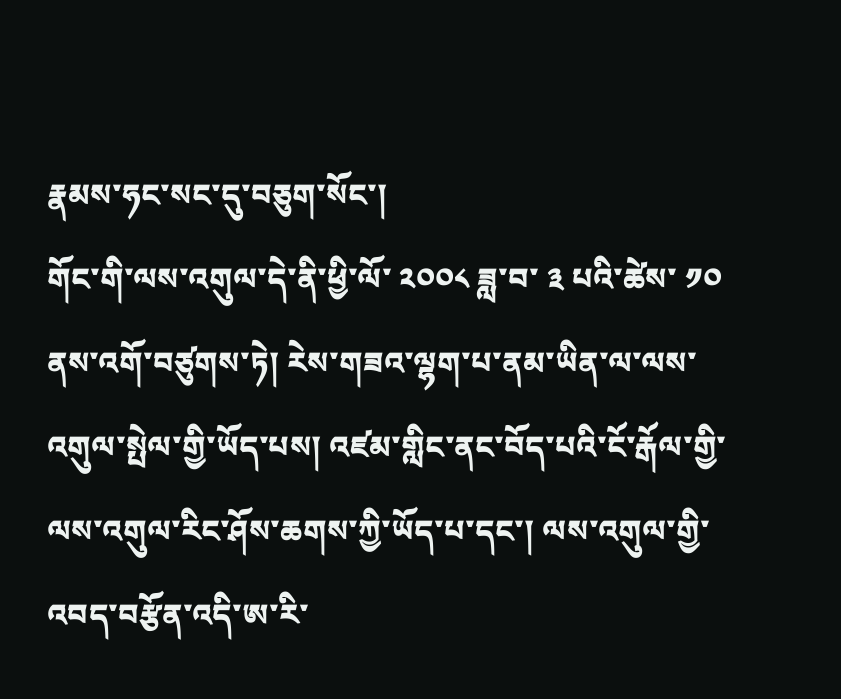རྣམས་ཧང་སང་དུ་བཅུག་སོང་།
གོང་གི་ལས་འགུལ་དེ་ནི་ཕྱི་ལོ་ ༢༠༠༨ ཟླ་བ་ ༣ པའི་ཚེས་ ༡༠ ནས་འགོ་བཙུགས་ཏེ། རེས་གཟའ་ལྷག་པ་ནམ་ཡིན་ལ་ལས་འགུལ་སྤེལ་གྱི་ཡོད་པས། འཛམ་གླིང་ནང་བོད་པའི་ངོ་རྒོལ་གྱི་ལས་འགུལ་རིང་ཤོས་ཆགས་ཀྱི་ཡོད་པ་དང་། ལས་འགུལ་གྱི་འབད་བརྩོན་འདི་ཨ་རི་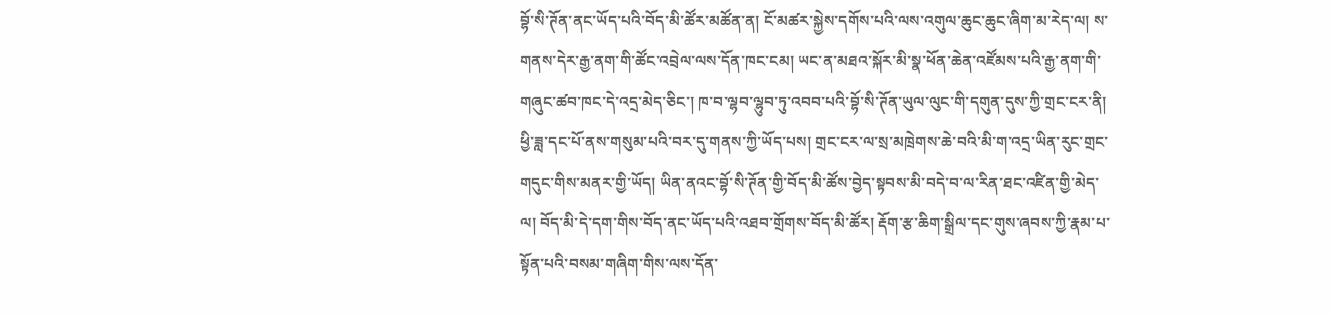བྷོ་སི་ཊོན་ནང་ཡོད་པའི་བོད་མི་ཚོར་མཚོན་ན། ངོ་མཚར་སྐྱེས་དགོས་པའི་ལས་འགུལ་ཆུང་ཆུང་ཞིག་མ་རེད་ལ། ས་གནས་དེར་རྒྱ་ནག་གི་ཚོང་འབྲེལ་ལས་དོན་ཁང་ངམ། ཡང་ན་མཐའ་སྐོར་མི་སྣ་ཕོན་ཆེན་འཛོམས་པའི་རྒྱ་ནག་གི་གཞུང་ཚབ་ཁང་དེ་འདྲ་མེད་ཅིང་། ཁ་བ་ལྷབ་ལྷུབ་ཏུ་འབབ་པའི་བྷོ་སི་ཊོན་ཡུལ་ལུང་གི་དགུན་དུས་ཀྱི་གྲང་ངར་ནི། ཕྱི་ཟླ་དང་པོ་ནས་གསུམ་པའི་བར་དུ་གནས་ཀྱི་ཡོད་པས། གྲང་ངར་ལ་སྲ་མཁྲེགས་ཆེ་བའི་མི་ག་འདྲ་ཡིན་རུང་གྲང་གདུང་གིས་མནར་གྱི་ཡོད། ཡིན་ནའང་བྷོ་སི་ཊོན་གྱི་བོད་མི་ཚོས་བྱེད་སྟབས་མི་བདེ་བ་ལ་རིན་ཐང་འཛིན་གྱི་མེད་ལ། བོད་མི་དེ་དག་གིས་བོད་ནང་ཡོད་པའི་འཐབ་གྲོགས་བོད་མི་ཚོར། རྡོག་རྩ་ཆིག་སྒྲིལ་དང་གུས་ཞབས་ཀྱི་རྣམ་པ་སྟོན་པའི་བསམ་གཞིག་གིས་ལས་དོན་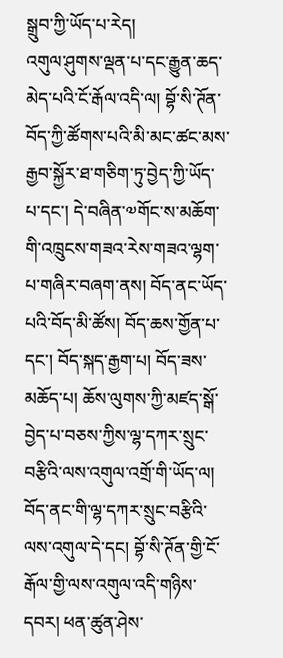སྒྲུབ་ཀྱི་ཡོད་པ་རེད།
འགུལ་ཤུགས་ལྡན་པ་དང་རྒྱུན་ཆད་མེད་པའི་ངོ་རྒོལ་འདི་ལ། བྷོ་སི་ཊོན་བོད་ཀྱི་ཚོགས་པའི་མི་མང་ཚང་མས་རྒྱབ་སྐྱོར་ཐ་གཅིག་ཏུ་བྱེད་ཀྱི་ཡོད་པ་དང་། དེ་བཞིན་༧གོང་ས་མཆོག་གི་འཁྲུངས་གཟའ་རེས་གཟའ་ལྷག་པ་གཞིར་བཞག་ནས། བོད་ནང་ཡོད་པའི་བོད་མི་ཚོས། བོད་ཆས་གྱོན་པ་དང་། བོད་སྐད་རྒྱག་པ། བོད་ཟས་མཆོད་པ། ཆོས་ལུགས་ཀྱི་མཛད་སྒོ་བྱེད་པ་བཅས་ཀྱིས་ལྷ་དཀར་སྲུང་བརྩིའི་ལས་འགུལ་འགྲོ་གི་ཡོད་ལ། བོད་ནང་གི་ལྷ་དཀར་སྲུང་བརྩིའི་ལས་འགུལ་དེ་དང། བྷོ་སི་ཊོན་གྱི་ངོ་རྒོལ་གྱི་ལས་འགུལ་འདི་གཉིས་དབར། ཕན་ཚུན་ཤེས་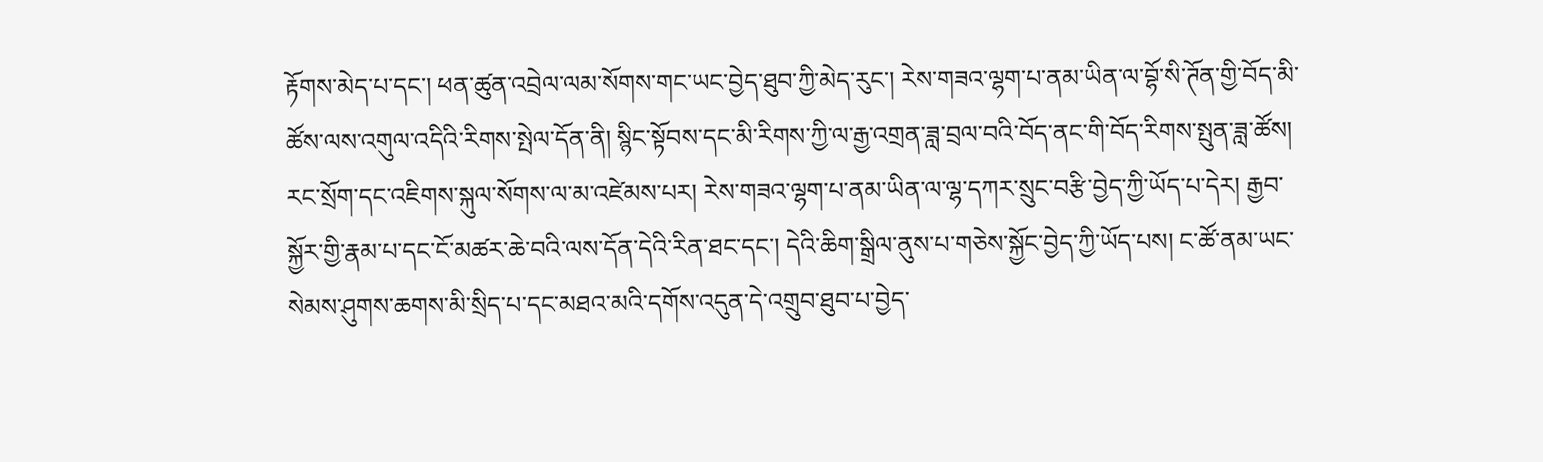རྟོགས་མེད་པ་དང་། ཕན་ཚུན་འབྲེལ་ལམ་སོགས་གང་ཡང་བྱེད་ཐུབ་ཀྱི་མེད་རུང་། རེས་གཟའ་ལྷག་པ་ནམ་ཡིན་ལ་བྷོ་སི་ཊོན་གྱི་བོད་མི་ཚོས་ལས་འགུལ་འདིའི་རིགས་སྤེལ་དོན་ནི། སྙིང་སྟོབས་དང་མི་རིགས་ཀྱི་ལ་རྒྱ་འགྲན་ཟླ་བྲལ་བའི་བོད་ནང་གི་བོད་རིགས་སྤུན་ཟླ་ཚོས། རང་སྲོག་དང་འཇིགས་སྐུལ་སོགས་ལ་མ་འཛེམས་པར། རེས་གཟའ་ལྷག་པ་ནམ་ཡིན་ལ་ལྷ་དཀར་སྲུང་བརྩི་བྱེད་ཀྱི་ཡོད་པ་དེར། རྒྱབ་སྐྱོར་གྱི་རྣམ་པ་དང་ངོ་མཚར་ཆེ་བའི་ལས་དོན་དེའི་རིན་ཐང་དང་། དེའི་ཆིག་སྒྲིལ་ནུས་པ་གཅེས་སྐྱོང་བྱེད་ཀྱི་ཡོད་པས། ང་ཚོ་ནམ་ཡང་སེམས་ཤུགས་ཆགས་མི་སྲིད་པ་དང་མཐའ་མའི་དགོས་འདུན་དེ་འགྲུབ་ཐུབ་པ་བྱེད་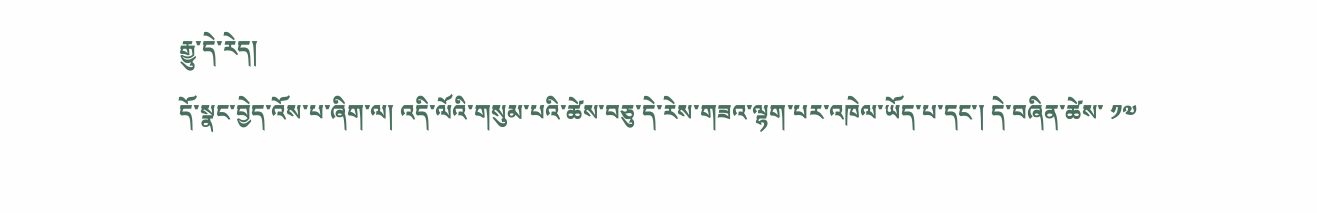རྒྱུ་དེ་རེད།
དོ་སྣང་བྱེད་འོས་པ་ཞིག་ལ། འདི་ལོའི་གསུམ་པའི་ཚེས་བཅུ་དེ་རེས་གཟའ་ལྷག་པར་འཁེལ་ཡོད་པ་དང་། དེ་བཞིན་ཚེས་ ༡༧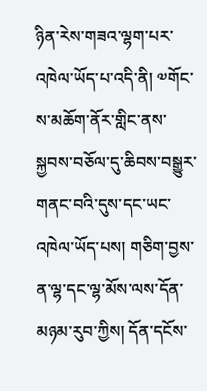ཉིན་རེས་གཟའ་ལྷག་པར་འཁེལ་ཡོད་པ་འདི་ནི། ༧གོང་ས་མཆོག་ནོར་གླིང་ནས་སྐྱབས་བཅོལ་དུ་ཆིབས་བསྒྱུར་གནང་བའི་དུས་དང་ཡང་འཁེལ་ཡོད་པས། གཅིག་བྱས་ན་ལྷ་དང་ལྷ་མོས་ལས་དོན་མཉམ་རུབ་ཀྱིས། དོན་དངོས་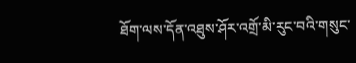ཐོག་ལས་དོན་འཐུས་ཤོར་འགྲོ་མི་རུང་བའི་གསུང་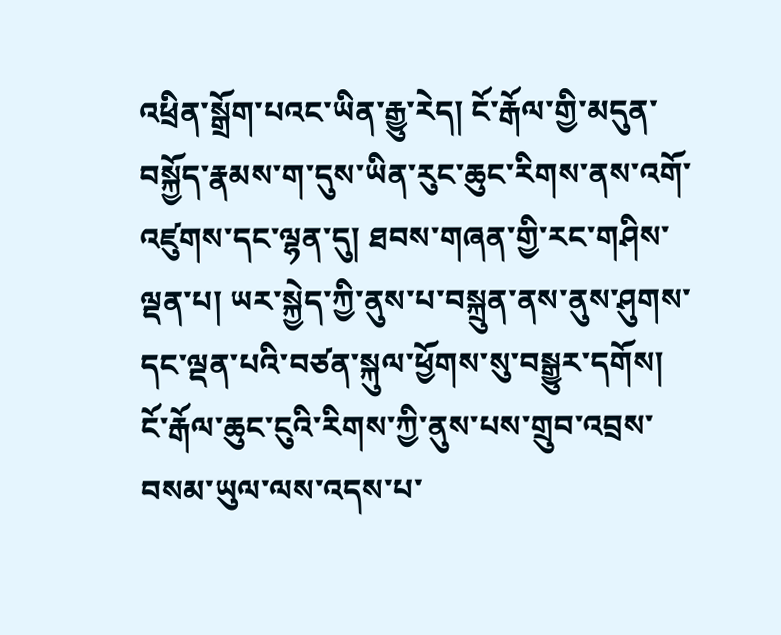འཕྲིན་སྒྲོག་པའང་ཡིན་རྒྱུ་རེད། ངོ་རྒོལ་གྱི་མདུན་བསྐྱོད་རྣམས་ག་དུས་ཡིན་རུང་ཆུང་རིགས་ནས་འགོ་འཛུགས་དང་ལྷན་དུ། ཐབས་གཞན་གྱི་རང་གཤིས་ལྡན་པ། ཡར་སྐྱེད་ཀྱི་ནུས་པ་བསྐྲུན་ནས་ནུས་ཤུགས་དང་ལྡན་པའི་བཙན་སྐུལ་ཕྱོགས་སུ་བསྒྱུར་དགོས། ངོ་རྒོལ་ཆུང་ངུའི་རིགས་ཀྱི་ནུས་པས་གྲུབ་འབྲས་བསམ་ཡུལ་ལས་འདས་པ་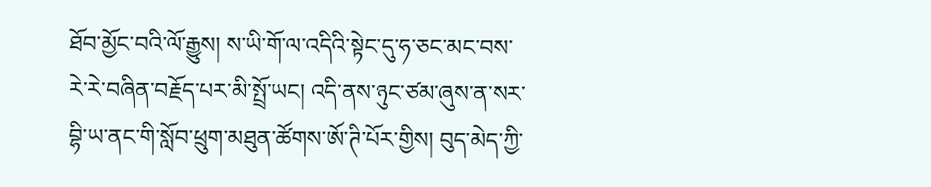ཐོབ་མྱོང་བའི་ལོ་རྒྱུས། ས་ཡི་གོ་ལ་འདིའི་སྟེང་དུ་ཧ་ཅང་མང་བས་རེ་རེ་བཞིན་བརྗོད་པར་མི་སྤྲོ་ཡང། འདི་ནས་ཉུང་ཙམ་ཞུས་ན་སར་བྷི་ཡ་ནང་གི་སློབ་ཕྲུག་མཐུན་ཚོགས་ཨོ་ཊི་པོར་གྱིས། བུད་མེད་ཀྱི་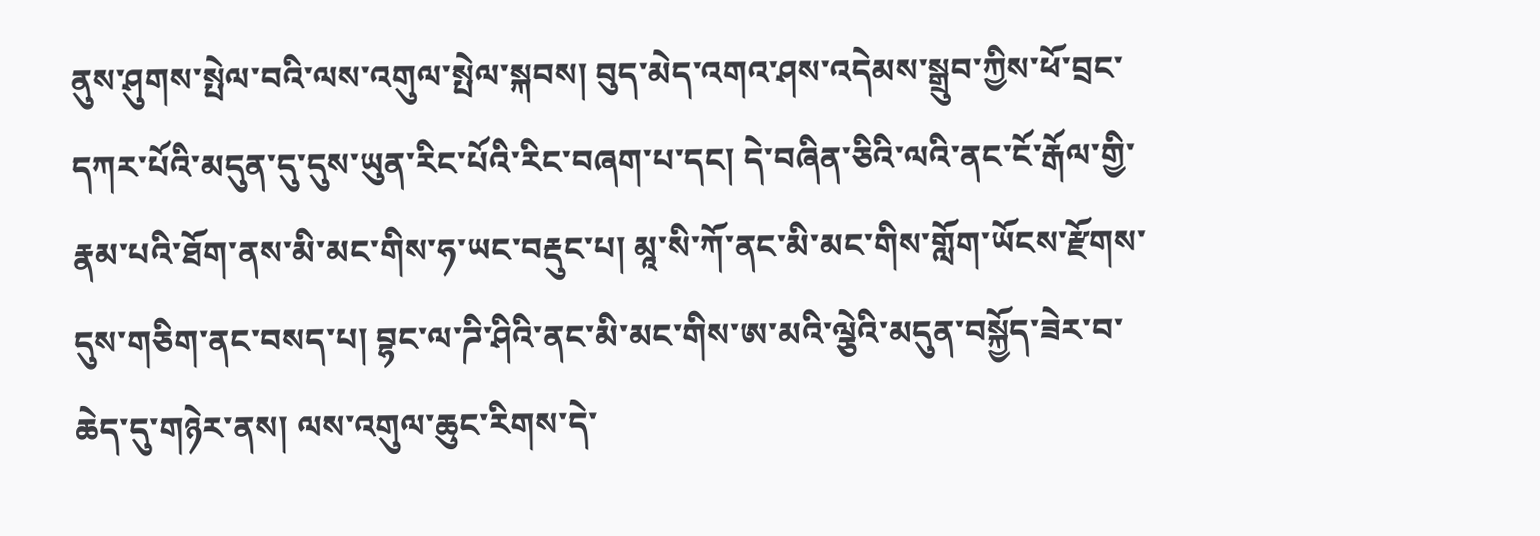ནུས་ཤུགས་སྤེལ་བའི་ལས་འགུལ་སྤེལ་སྐབས། བུད་མེད་འགའ་ཤས་འདེམས་སྒྲུབ་ཀྱིས་ཕོ་བྲང་དཀར་པོའི་མདུན་དུ་དུས་ཡུན་རིང་པོའི་རིང་བཞག་པ་དང། དེ་བཞིན་ཅིའི་ལའི་ནང་ངོ་རྒོལ་གྱི་རྣམ་པའི་ཐོག་ནས་མི་མང་གིས་ཧ་ཡང་བརྡུང་པ། མཱ་སི་ཀོ་ནང་མི་མང་གིས་གློག་ཡོངས་རྫོགས་དུས་གཅིག་ནང་བསད་པ། བྷང་ལ་ཌི་ཤིའི་ནང་མི་མང་གིས་ཨ་མའི་ལྕེའི་མདུན་བསྐྱོད་ཟེར་བ་ཆེད་དུ་གཉེར་ནས། ལས་འགུལ་ཆུང་རིགས་དེ་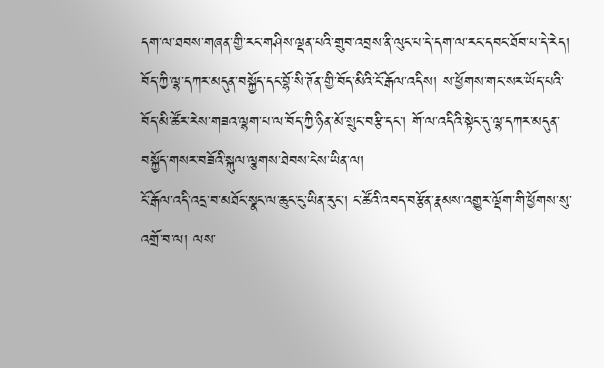དག་ལ་ཐབས་གཞན་གྱི་རང་གཤིས་ལྡན་པའི་གྲུབ་འབྲས་ནི་ལུང་པ་དེ་དག་ལ་རང་དབང་ཐོབ་པ་དེ་རེད། བོད་ཀྱི་ལྷ་དཀར་མདུན་བསྐྱོད་དང་བྷོ་སི་ཊོན་གྱི་བོད་མིའི་ངོ་རྒོལ་འདིས། ས་ཕྱོགས་གང་སར་ཡོད་པའི་བོད་མི་ཚོར་རེས་གཟའ་ལྷག་པ་ལ་བོད་ཀྱི་ཉིན་མོ་སྲུང་བརྩི་དང་། གོ་ལ་འདིའི་སྟེང་དུ་ལྷ་དཀར་མདུན་བསྐྱོད་གསར་བཟོའི་སྐུལ་ལྕགས་ཐེབས་ངེས་ཡིན་ལ།
ངོ་རྒོལ་འདི་འདྲ་བ་མཐོང་སྣང་ལ་ཆུང་ངུ་ཡིན་རུང་། ང་ཚོའི་འབད་བརྩོན་རྣམས་འགྱུར་ལྡོག་གི་ཕྱོགས་སུ་འགྲོ་བ་ལ། ལས་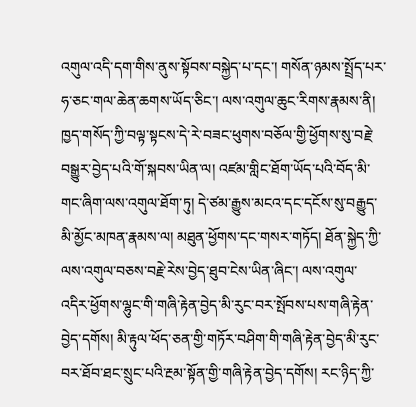འགུལ་འདི་དག་གིས་ནུས་སྟོབས་བསྐྱེད་པ་དང་། གསོན་ཉམས་སྤྲོད་པར་ཧ་ཅང་གལ་ཆེན་ཆགས་ཡོད་ཅིང་། ལས་འགུལ་ཆུང་རིགས་རྣམས་ནི། ཁྱད་གསོད་ཀྱི་བལྟ་སྟངས་དེ་རེ་བཟང་ཕུགས་བཅོལ་གྱི་ཕྱོགས་སུ་བརྗེ་བསྒྱུར་བྱེད་པའི་གོ་སྐབས་ཡིན་ལ། འཛམ་གླིང་ཐོག་ཡོད་པའི་བོད་མི་གང་ཞིག་ལས་འགུལ་ཐོག་ཏུ། དེ་ཙམ་རྒྱུས་མངའ་དང་དངོས་སུ་བརྒྱུད་མི་མྱོང་མཁན་རྣམས་ལ། མཐུན་ཕྱོགས་དང་གསར་གཏོད། ཐོན་སྐྱེད་ཀྱི་ལས་འགུལ་བཅས་བརྗེ་རེས་བྱེད་ཐུབ་ངེས་ཡིན་ཞིང་། ལས་འགུལ་འདིར་ཕྱོགས་ལྷུང་གི་གཞི་རྟེན་བྱེད་མི་རུང་བར་སྤོབས་པས་གཞི་རྟེན་བྱེད་དགོས། མི་རྟུལ་ཕོད་ཅན་གྱི་གཏོར་བཤིག་གི་གཞི་རྟེན་བྱེད་མི་རུང་བར་ཐོབ་ཐང་སྲུང་པའི་རྔམ་སྟོན་གྱི་གཞི་རྟེན་བྱེད་དགོས། རང་ཉིད་ཀྱི་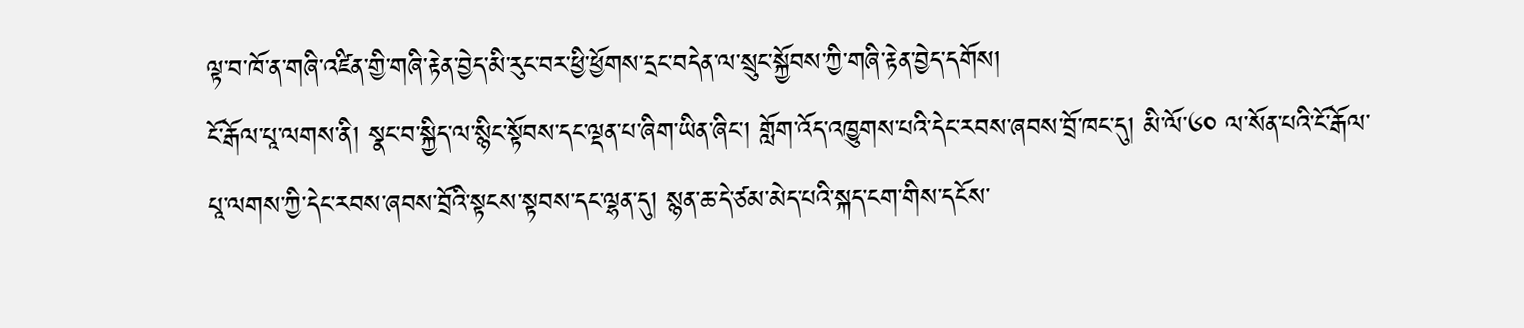ལྟ་བ་ཁོ་ན་གཞི་འཛིན་གྱི་གཞི་རྟེན་བྱེད་མི་རུང་བར་ཕྱི་ཕྱོགས་དྲང་བདེན་ལ་སྲུང་སྐྱོབས་ཀྱི་གཞི་རྟེན་བྱེད་དགོས།
ངོ་རྒོལ་པཱ་ལགས་ནི། སྣང་བ་སྐྱིད་ལ་སྙིང་སྟོབས་དང་ལྡན་པ་ཞིག་ཡིན་ཞིང་། གློག་འོད་འཁྱུགས་པའི་དེང་རབས་ཞབས་བྲོ་ཁང་དུ། མི་ལོ་༦༠ ལ་སོན་པའི་ངོ་རྒོལ་པཱ་ལགས་ཀྱི་དེང་རབས་ཞབས་བྲོའི་སྟངས་སྟབས་དང་ལྷན་དུ། སྙན་ཆ་དེ་ཙམ་མེད་པའི་སྐད་ངག་གིས་དངོས་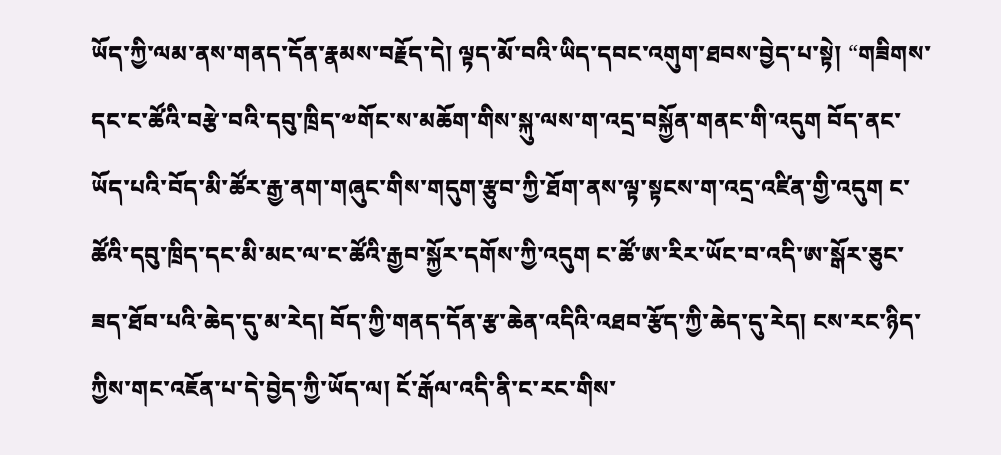ཡོད་ཀྱི་ལམ་ནས་གནད་དོན་རྣམས་བརྗོད་དེ། ལྟད་མོ་བའི་ཡིད་དབང་འགུག་ཐབས་བྱེད་པ་སྟེ། “གཟིགས་དང་ང་ཚོའི་བརྩེ་བའི་དབུ་ཁྲིད་༧གོང་ས་མཆོག་གིས་སྐུ་ལས་ག་འདྲ་བསྐྱོན་གནང་གི་འདུག བོད་ནང་ཡོད་པའི་བོད་མི་ཚོར་རྒྱ་ནག་གཞུང་གིས་གདུག་རྩུབ་ཀྱི་ཐོག་ནས་ལྟ་སྟངས་ག་འདྲ་འཛིན་གྱི་འདུག ང་ཚོའི་དབུ་ཁྲིད་དང་མི་མང་ལ་ང་ཚོའི་རྒྱབ་སྐྱོར་དགོས་ཀྱི་འདུག ང་ཚོ་ཨ་རིར་ཡོང་བ་འདི་ཨ་སྒོར་ཅུང་ཟད་ཐོབ་པའི་ཆེད་དུ་མ་རེད། བོད་ཀྱི་གནད་དོན་རྩ་ཆེན་འདིའི་འཐབ་རྩོད་ཀྱི་ཆེད་དུ་རེད། ངས་རང་ཉིད་ཀྱིས་གང་འཇོན་པ་དེ་བྱེད་ཀྱི་ཡོད་ལ། ངོ་རྒོལ་འདི་ནི་ང་རང་གིས་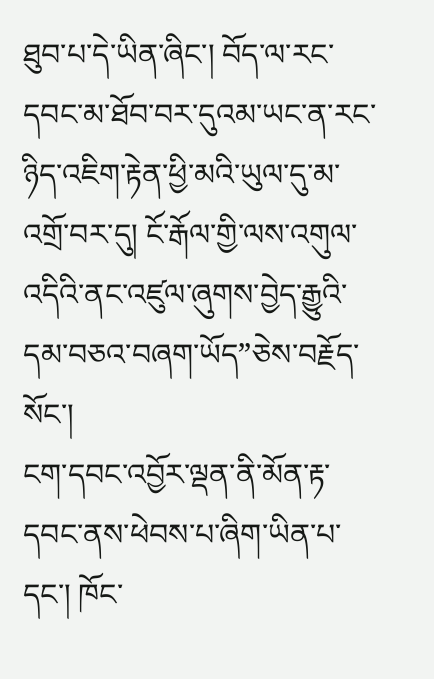ཐུབ་པ་དེ་ཡིན་ཞིང་། བོད་ལ་རང་དབང་མ་ཐོབ་བར་དུའམ་ཡང་ན་རང་ཉིད་འཇིག་རྟེན་ཕྱི་མའི་ཡུལ་དུ་མ་འགྲོ་བར་དུ། ངོ་རྒོལ་གྱི་ལས་འགུལ་འདིའི་ནང་འཛུལ་ཞུགས་བྱེད་རྒྱུའི་དམ་བཅའ་བཞག་ཡོད”ཅེས་བརྗོད་སོང་།
ངག་དབང་འབྱོར་ལྡན་ནི་མོན་རྟ་དབང་ནས་ཕེབས་པ་ཞིག་ཡིན་པ་དང་། ཁོང་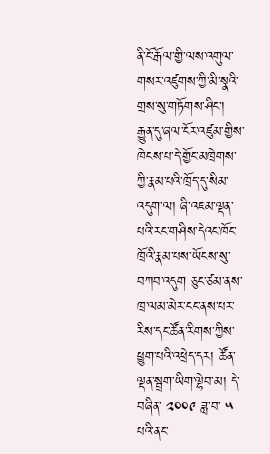ནི་ངོ་རྒོལ་གྱི་ལས་འགུལ་གསར་འཛུགས་ཀྱི་མི་སྣའི་གྲས་སུ་གཏོགས་ཤིང་། རྒྱུན་དུ་ཞལ་ངོར་འཛུམ་གྱིས་ཁེངས་པ་དེ་གྱོང་མཁྲེགས་ཀྱི་རྣམ་པའི་ཁྲོད་དུ་སིམ་འདུག་ལ། ཞི་འཇམ་ལྡན་པའི་རང་གཤིས་དེའང་ཁོང་ཁྲོའི་རྣམ་པས་ཡོངས་སུ་བཀབ་འདུག ཅུང་ཙམ་ནས་ཁྲ་ལམ་མེར་ངང་ནས་པར་རིས་དང་ཚོན་རིགས་ཀྱིས་ཕྱུག་པའི་འཕྲེད་དར། ཚོན་ལྡན་སྦྲག་ཡིག་ལྷེབ་མ། དེ་བཞིན་ ༢༠༠༩ ཟླ་བ་ ༥ པའི་ནང་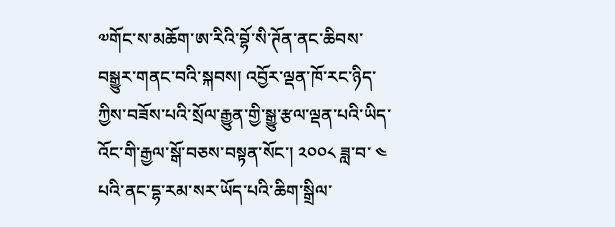༧གོང་ས་མཆོག་ཨ་རིའི་བྷོ་སི་ཊོན་ནང་ཆིབས་བསྒྱུར་གནང་བའི་སྐབས། འབྱོར་ལྡན་ཁོ་རང་ཉིད་ཀྱིས་བཟོས་པའི་སྲོལ་རྒྱུན་གྱི་སྒྱུ་རྩལ་ལྡན་པའི་ཡིད་འོང་གི་རྒྱལ་སྒོ་བཅས་བསྟན་སོང་། ༢༠༠༨ ཟླ་བ་ ༤ པའི་ནང་དྷ་རམ་སར་ཡོད་པའི་ཆིག་སྒྲིལ་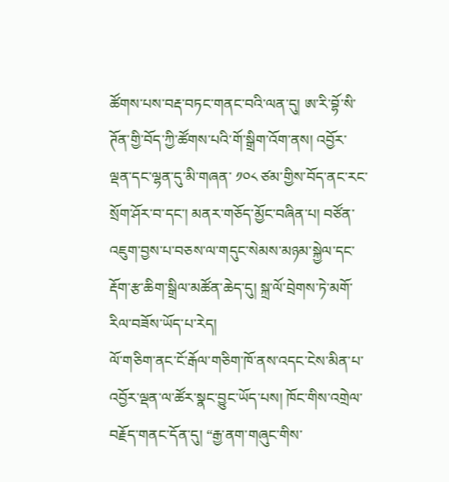ཚོགས་པས་བརྡ་བཏང་གནང་བའི་ལན་དུ། ཨ་རི་བྷོ་སི་ཊོན་གྱི་བོད་ཀྱི་ཚོགས་པའི་གོ་སྒྲིག་འོག་ནས། འབྱོར་ལྡན་དང་ལྷན་དུ་མི་གཞན་ ༡༠༨ ཙམ་གྱིས་བོད་ནང་རང་སྲོག་ཤོར་བ་དང་། མནར་གཅོད་མྱོང་བཞིན་པ། བཙོན་འཇུག་བྱས་པ་བཅས་ལ་གདུང་སེམས་མཉམ་སྐྱེལ་དང་རྡོག་རྩ་ཆིག་སྒྲིལ་མཚོན་ཆེད་དུ། སྐྲ་ལོ་བྲེགས་ཏེ་མགོ་རིལ་བཟོས་ཡོད་པ་རེད།
ལོ་གཅིག་ནང་ངོ་རྒོལ་གཅིག་ཁོ་ནས་འདང་ངེས་མིན་པ་འབྱོར་ལྡན་ལ་ཚོར་སྣང་བྱུང་ཡོད་པས། ཁོང་གིས་འགྲེལ་བརྗོད་གནང་དོན་དུ། “རྒྱ་ནག་གཞུང་གིས་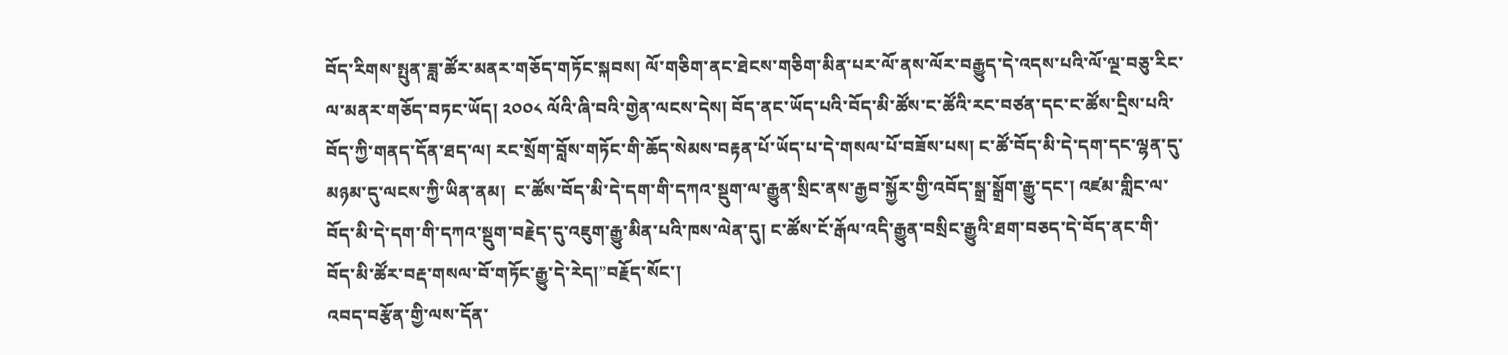བོད་རིགས་སྤུན་ཟླ་ཚོར་མནར་གཅོད་གཏོང་སྐབས། ལོ་གཅིག་ནང་ཐེངས་གཅིག་མིན་པར་ལོ་ནས་ལོར་བརྒྱུད་དེ་འདས་པའི་ལོ་ལྔ་བཅུ་རིང་ལ་མནར་གཅོད་བཏང་ཡོད། ༢༠༠༨ ལོའི་ཞི་བའི་གྱེན་ལངས་དེས། བོད་ནང་ཡོད་པའི་བོད་མི་ཚོས་ང་ཚོའི་རང་བཙན་དང་ང་ཚོས་དྲིས་པའི་བོད་ཀྱི་གནད་དོན་ཐད་ལ། རང་སྲོག་བློས་གཏོང་གི་ཆོད་སེམས་བརྟན་པོ་ཡོད་པ་དེ་གསལ་པོ་བཟོས་པས། ང་ཚོ་བོད་མི་དེ་དག་དང་ལྷན་དུ་མཉམ་དུ་ལངས་ཀྱི་ཡིན་ནམ།  ང་ཚོས་བོད་མི་དེ་དག་གི་དཀའ་སྡུག་ལ་རྒྱུན་སྲིང་ནས་རྒྱབ་སྐྱོར་གྱི་འབོད་སྒྲ་སྒྲོག་རྒྱུ་དང་། འཛམ་གླིང་ལ་བོད་མི་དེ་དག་གི་དཀའ་སྡུག་བརྗེད་དུ་འཇུག་རྒྱུ་མིན་པའི་ཁས་ལེན་དུ། ང་ཚོས་ངོ་རྒོལ་འདི་རྒྱུན་བསྲིང་རྒྱུའི་ཐག་བཅད་དེ་བོད་ནང་གི་བོད་མི་ཚོར་བརྡ་གསལ་བོ་གཏོང་རྒྱུ་དེ་རེད།”བརྗོད་སོང་།
འབད་བརྩོན་གྱི་ལས་དོན་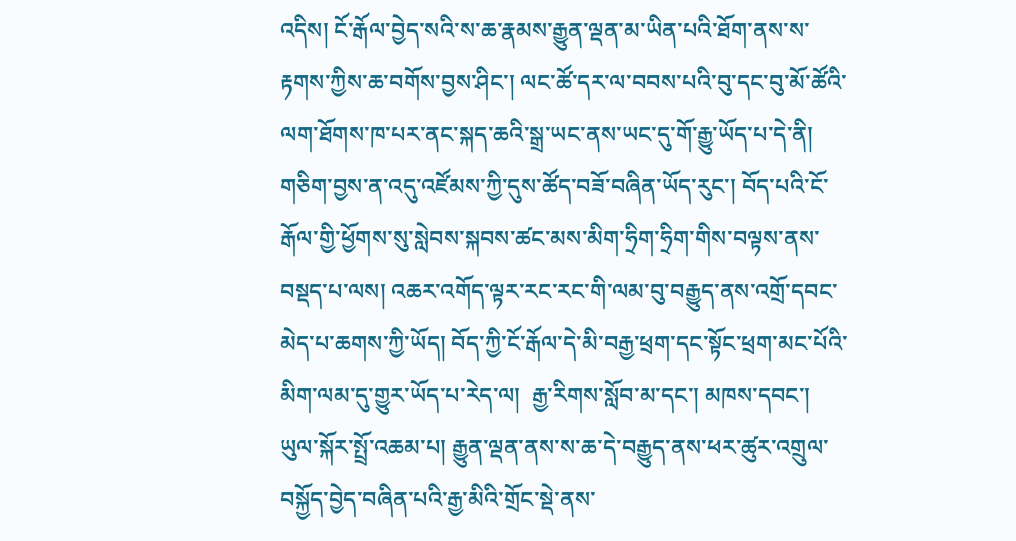འདིས། ངོ་རྒོལ་བྱེད་སའི་ས་ཆ་རྣམས་རྒྱུན་ལྡན་མ་ཡིན་པའི་ཐོག་ནས་ས་རྟགས་ཀྱིས་ཆ་བགོས་བྱས་ཤིང་། ལང་ཚོ་དར་ལ་བབས་པའི་བུ་དང་བུ་མོ་ཚོའི་ལག་ཐོགས་ཁ་པར་ནང་སྐད་ཆའི་སྒྲ་ཡང་ནས་ཡང་དུ་གོ་རྒྱུ་ཡོད་པ་དེ་ནི། གཅིག་བྱས་ན་འདུ་འཛོམས་ཀྱི་དུས་ཚོད་བཟོ་བཞིན་ཡོད་རུང་། བོད་པའི་ངོ་རྒོལ་གྱི་ཕྱོགས་སུ་སླེབས་སྐབས་ཚང་མས་མིག་ཧྲིག་ཧྲིག་གིས་བལྟས་ནས་བསྡད་པ་ལས། འཆར་འགོད་ལྟར་རང་རང་གི་ལམ་བུ་བརྒྱུད་ནས་འགྲོ་དབང་མེད་པ་ཆགས་ཀྱི་ཡོད། བོད་ཀྱི་ངོ་རྒོལ་དེ་མི་བརྒྱ་ཕྲག་དང་སྟོང་ཕྲག་མང་པོའི་མིག་ལམ་དུ་གྱུར་ཡོད་པ་རེད་ལ།  རྒྱ་རིགས་སློབ་མ་དང་། མཁས་དབང་། ཡུལ་སྐོར་སྤྲོ་འཆམ་པ། རྒྱུན་ལྡན་ནས་ས་ཆ་དེ་བརྒྱུད་ནས་ཕར་ཚུར་འགྲུལ་བསྐྱོད་བྱེད་བཞིན་པའི་རྒྱ་མིའི་གྲོང་སྡེ་ནས་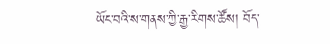ཡོང་བའི་ས་གནས་ཀྱི་རྒྱ་རིགས་ཚོས། བོད་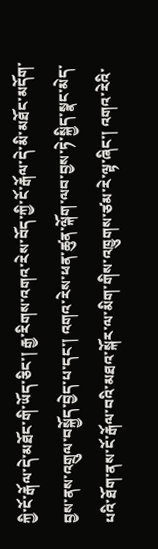ཀྱི་ངོ་རྒོལ་དེ་མཐོང་གི་ཡོད་ཅིང་། རྒྱ་རིགས་འགའ་རེས་བོད་ཀྱི་ངོ་རྒོལ་དེ་མི་མཐོང་མདོག་བྱས་ནས་འགྲུལ་བསྐྱོད་བྱེད་པ་དང་། འགའ་རེས་ཕན་ཚུན་ལྐོག་ལབ་བྱས་ཏེ་སྐྱིད་སྣང་མེད་པའི་ཐོག་ནས་ངོ་རྒོལ་བའི་མཐའ་སྐོར་ལ་མིག་གིས་འཁྱུགས་ཙམ་རེ་ལྟ་ཞིང་། འགའ་རེའི་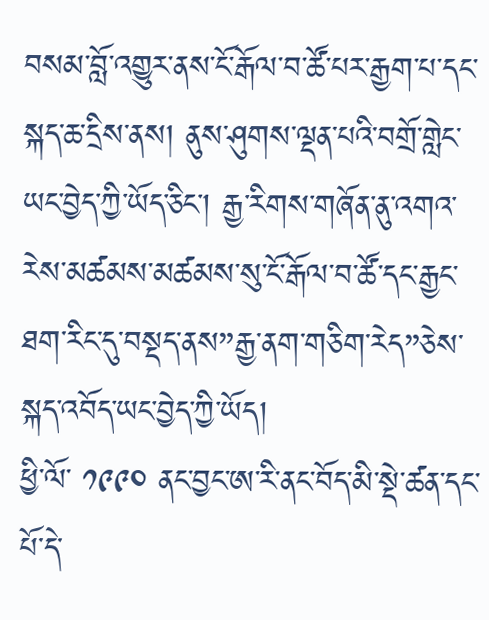བསམ་བློ་འགྱུར་ནས་ངོ་རྒོལ་བ་ཚོ་པར་རྒྱག་པ་དང་སྐད་ཆ་དྲིས་ནས། ནུས་ཤུགས་ལྡན་པའི་བགྲོ་གླེང་ཡང་བྱེད་ཀྱི་ཡོད་ཅིང་། རྒྱ་རིགས་གཞོན་ནུ་འགའ་རེས་མཚམས་མཚམས་སུ་ངོ་རྒོལ་བ་ཚོ་དང་རྒྱང་ཐག་རིང་དུ་བསྡད་ནས”རྒྱ་ནག་གཅིག་རེད”ཅེས་སྐད་འབོད་ཡང་བྱེད་ཀྱི་ཡོད།
ཕྱི་ལོ་ ༡༩༩༠ ནང་བྱང་ཨ་རི་ནང་བོད་མི་སྡེ་ཚན་དང་པོ་དེ་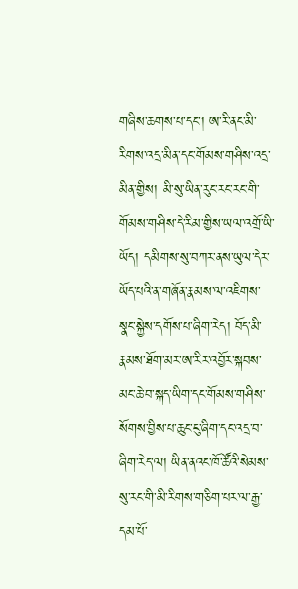གཞིས་ཆགས་པ་དང་། ཨ་རི་ནང་མི་རིགས་འདྲ་མིན་དང་གོམས་གཤིས་འདྲ་མིན་གྱིས། མི་སུ་ཡིན་རུང་རང་རང་གི་གོམས་གཤིས་དེ་རིམ་གྱིས་ཡལ་འགྲོ་ཡི་ཡོད། དམིགས་སུ་བཀར་ནས་ཡུལ་དེར་ཡོད་པའི་ན་གཞོན་རྣམས་ལ་འཇིགས་སྣང་སྐྱེས་དགོས་པ་ཞིག་རེད། བོད་མི་རྣམས་ཐོག་མར་ཨ་རིར་འབྱོར་སྐབས་མང་ཆེ་བ་སྐད་ཡིག་དང་གོམས་གཤིས་སོགས་བྱིས་པ་ཆུང་ངུ་ཞིག་དང་འདྲ་བ་ཞིག་རེད་ལ། ཡིན་ནའང་ཁོ་ཚོའི་སེམས་སུ་རང་གི་མི་རིགས་གཅིག་པར་ལ་རྒྱ་དམ་པོ་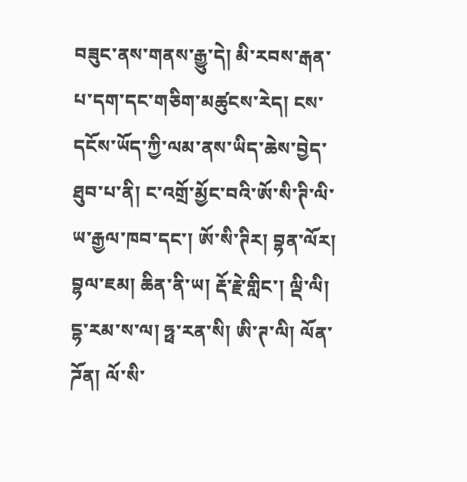བཟུང་ནས་གནས་རྒྱུ་དེ། མི་རབས་རྒན་པ་དག་དང་གཅིག་མཚུངས་རེད། ངས་དངོས་ཡོད་ཀྱི་ལམ་ནས་ཡིད་ཆེས་བྱེད་ཐུབ་པ་ནི། ང་འགྲོ་མྱོང་བའི་ཨོ་སི་ཊི་ལི་ཡ་རྒྱལ་ཁབ་དང་། ཨོ་སི་ཊིར། བྷན་ལོར། བྷལ་ཇམ། ཆིན་ནི་ཡ། རྡོ་རྗེ་གླིང་། ལྡི་ལི། དྷ་རམ་ས་ལ། ཧྥ་རན་སི། ཨི་ཊ་ལི། ལོན་ཌོན། ལོ་སི་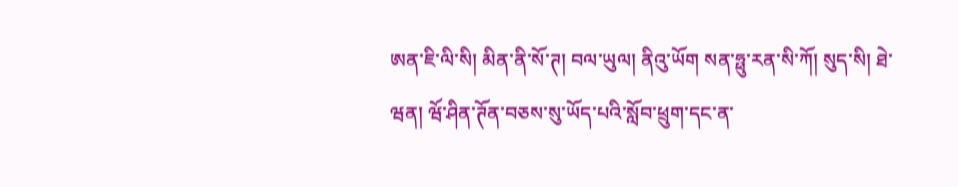ཨན་ཇི་ལི་སི། མིན་ནི་སོ་ཊ། བལ་ཡུལ། ནིའུ་ཡོག སན་ཧྥུ་རན་སི་ཀོ། སུད་སི། ཐེ་ཝན། ཝོ་ཤིན་ཊོན་བཅས་སུ་ཡོད་པའི་སློབ་ཕྲུག་དང་ན་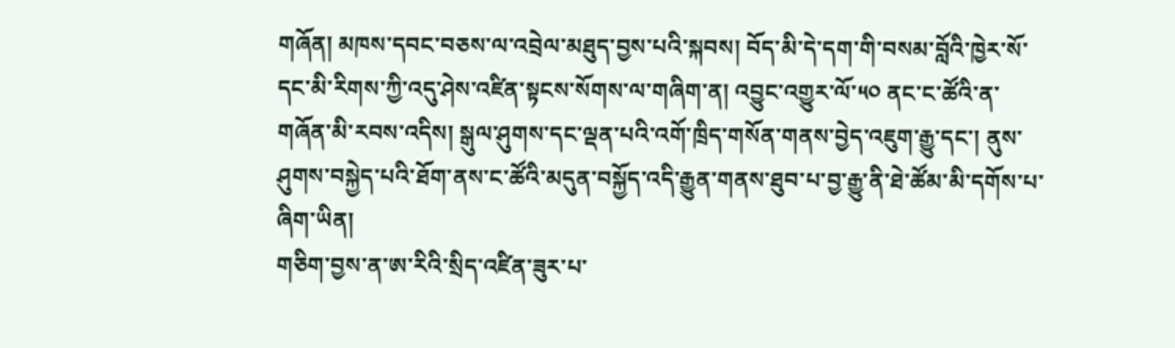གཞོན། མཁས་དབང་བཅས་ལ་འབྲེལ་མཐུད་བྱས་པའི་སྐབས། བོད་མི་དེ་དག་གི་བསམ་བློའི་ཁྱེར་སོ་དང་མི་རིགས་ཀྱི་འདུ་ཤེས་འཛིན་སྟངས་སོགས་ལ་གཞིག་ན། འབྱུང་འགྱུར་ལོ་༥༠ ནང་ང་ཚོའི་ན་གཞོན་མི་རབས་འདིས། སྒུལ་ཤུགས་དང་ལྡན་པའི་འགོ་ཁྲིད་གསོན་གནས་བྱེད་འཇུག་རྒྱུ་དང་། ནུས་ཤུགས་བསྐྱེད་པའི་ཐོག་ནས་ང་ཚོའི་མདུན་བསྐྱོད་འདི་རྒྱུན་གནས་ཐུབ་པ་བྱ་རྒྱུ་ནི་ཐེ་ཚོམ་མི་དགོས་པ་ཞིག་ཡིན།
གཅིག་བྱས་ན་ཨ་རིའི་སྲིད་འཛིན་ཟུར་པ་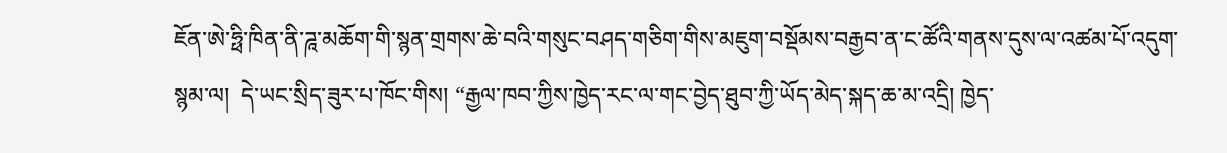ཇོན་ཨེ་ཧྥི་ཁིན་ནི་ཌཱ་མཆོག་གི་སྙན་གྲགས་ཆེ་བའི་གསུང་བཤད་གཅིག་གིས་མཇུག་བསྡོམས་བརྒྱབ་ན་ང་ཚོའི་གནས་དུས་ལ་འཚམ་པོ་འདུག་སྙམ་ལ།  དེ་ཡང་སྲིད་ཟུར་པ་ཁོང་གིས། “རྒྱལ་ཁབ་ཀྱིས་ཁྱེད་རང་ལ་གང་བྱེད་ཐུབ་ཀྱི་ཡོད་མེད་སྐད་ཆ་མ་འདྲི། ཁྱེད་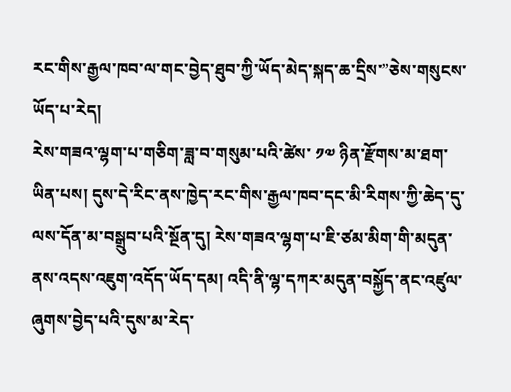རང་གིས་རྒྱལ་ཁབ་ལ་གང་བྱེད་ཐུབ་ཀྱི་ཡོད་མེད་སྐད་ཆ་དྲིས་”ཅེས་གསུངས་ཡོད་པ་རེད།
རེས་གཟའ་ལྷག་པ་གཅིག་ཟླ་བ་གསུམ་པའི་ཚེས་ ༡༧ ཉིན་རྫོགས་མ་ཐག་ཡིན་པས། དུས་དེ་རིང་ནས་ཁྱེད་རང་གིས་རྒྱལ་ཁབ་དང་མི་རིགས་ཀྱི་ཆེད་དུ་ལས་དོན་མ་བསྒྲུབ་པའི་སྔོན་དུ། རེས་གཟའ་ལྷག་པ་ཇི་ཙམ་མིག་གི་མདུན་ནས་འདས་འཇུག་འདོད་ཡོད་དམ། འདི་ནི་ལྷ་དཀར་མདུན་བསྐྱོད་ནང་འཛུལ་ཞུགས་བྱེད་པའི་དུས་མ་རེད་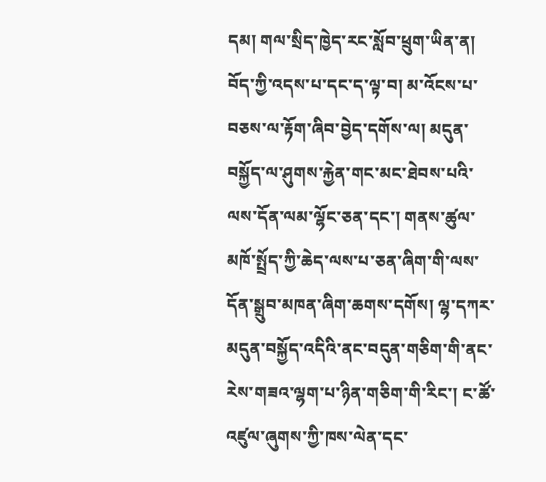དམ། གལ་སྲིད་ཁྱེད་རང་སློབ་ཕྲུག་ཡིན་ན། བོད་ཀྱི་འདས་པ་དང་ད་ལྟ་བ། མ་འོངས་པ་བཅས་ལ་རྟོག་ཞིབ་བྱེད་དགོས་ལ། མདུན་བསྐྱོད་ལ་ཤུགས་རྐྱེན་གང་མང་ཐེབས་པའི་ལས་དོན་ལམ་ལྷོང་ཅན་དང་། གནས་ཚུལ་མཁོ་སྤྲོད་ཀྱི་ཆེད་ལས་པ་ཅན་ཞིག་གི་ལས་དོན་སྒྲུབ་མཁན་ཞིག་ཆགས་དགོས། ལྷ་དཀར་མདུན་བསྐྱོད་འདིའི་ནང་བདུན་གཅིག་གི་ནང་རེས་གཟའ་ལྷག་པ་ཉིན་གཅིག་གི་རིང་། ང་ཚོ་འཛུལ་ཞུགས་ཀྱི་ཁས་ལེན་དང་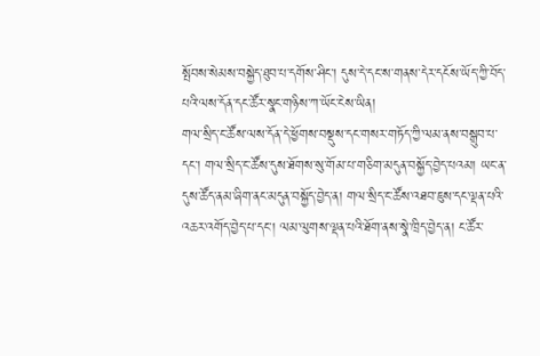སྤོབས་སེམས་བསྐྱེད་ཐུབ་པ་དགོས་ཤིང་། དུས་དེ་དང་ས་གནས་དེར་དངོས་ཡོད་ཀྱི་བོད་པའི་ལས་དོན་དང་ཚོར་སྣང་གཉིས་ཀ་ཡོང་ངེས་ཡིན།
གལ་སྲིད་ང་ཚོས་ལས་དོན་དེ་ཕྱོགས་བསྡུས་དང་གསར་གཏོད་ཀྱི་ལམ་ནས་བསྒྲུབ་པ་དང་། གལ་སྲིད་ང་ཚོས་དུས་ཐོགས་སུ་གོམ་པ་གཅིག་མདུན་བསྐྱོད་བྱེད་པའམ། ཡང་ན་དུས་ཚོད་ནམ་ཞིག་ནང་མདུན་བསྐྱོད་བྱེད་ན། གལ་སྲིད་ང་ཚོས་འཐབ་ཇུས་དང་ལྡན་པའི་འཆར་འགོད་བྱེད་པ་དང་། ལམ་ལུགས་ལྡན་པའི་ཐོག་ནས་སྣེ་ཁྲིད་བྱེད་ན། ང་ཚོར་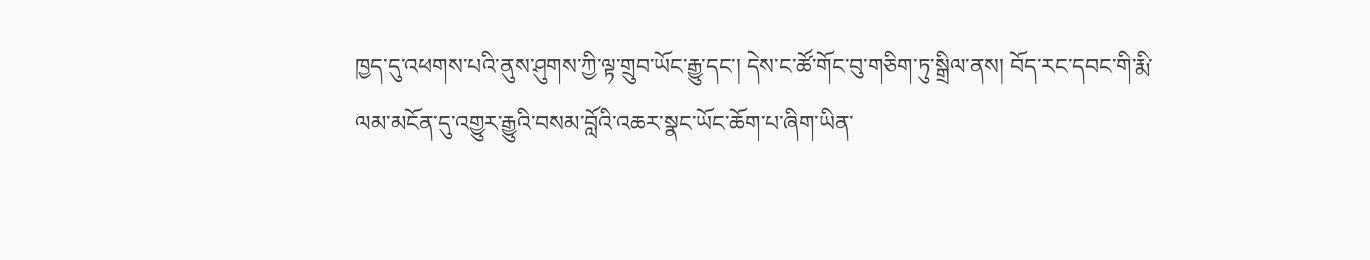ཁྱད་དུ་འཕགས་པའི་ནུས་ཤུགས་ཀྱི་ལྟ་གྲུབ་ཡོང་རྒྱུ་དང་། དེས་ང་ཚོ་གོང་བུ་གཅིག་ཏུ་སྒྲིལ་ནས། བོད་རང་དབང་གི་རྨི་ལམ་མངོན་དུ་འགྱུར་རྒྱུའི་བསམ་བློའི་འཆར་སྣང་ཡོང་ཆོག་པ་ཞིག་ཡིན་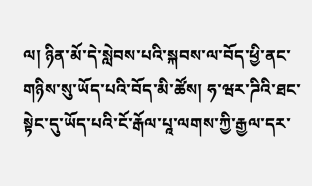ལ། ཉིན་མོ་དེ་སླེབས་པའི་སྐབས་ལ་བོད་ཕྱི་ནང་གཉིས་སུ་ཡོད་པའི་བོད་མི་ཚོས། ཧ་ཝར་ཌིའི་ཐང་སྟེང་དུ་ཡོད་པའི་ངོ་རྒོལ་པཱ་ལགས་ཀྱི་རྒྱལ་དར་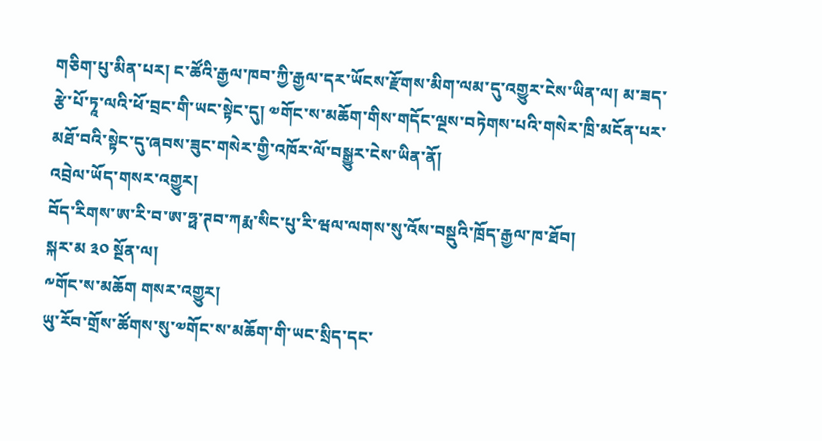གཅིག་པུ་མིན་པར། ང་ཚོའི་རྒྱལ་ཁབ་ཀྱི་རྒྱལ་དར་ཡོངས་རྫོགས་མིག་ལམ་དུ་འགྱུར་ངེས་ཡིན་ལ། མ་ཟད་རྩེ་པོ་ཏཱ་ལའི་ཕོ་བྲང་གི་ཡང་སྟེང་དུ། ༧གོང་ས་མཆོག་གིས་གདོང་ལྔས་བཏེགས་པའི་གསེར་ཁྲི་མངོན་པར་མཐོ་བའི་སྟེང་དུ་ཞབས་ཟུང་གསེར་གྱི་འཁོར་ལོ་བསྒྱུར་ངེས་ཡིན་ནོ།
འབྲེལ་ཡོད་གསར་འགྱུར།
བོད་རིགས་ཨ་རི་བ་ཨ་ཧྥ་ཊབ་ཀརྨ་སིང་པུ་རི་ཝལ་ལགས་སུ་འོས་བསྡུའི་ཁྲོད་རྒྱལ་ཁ་ཐོབ།
སྐར་མ ༣༠ སྔོན་ལ།
༸གོང་ས་མཆོག གསར་འགྱུར།
ཡུ་རོབ་གྲོས་ཚོགས་སུ་༧གོང་ས་མཆོག་གི་ཡང་སྲིད་དང་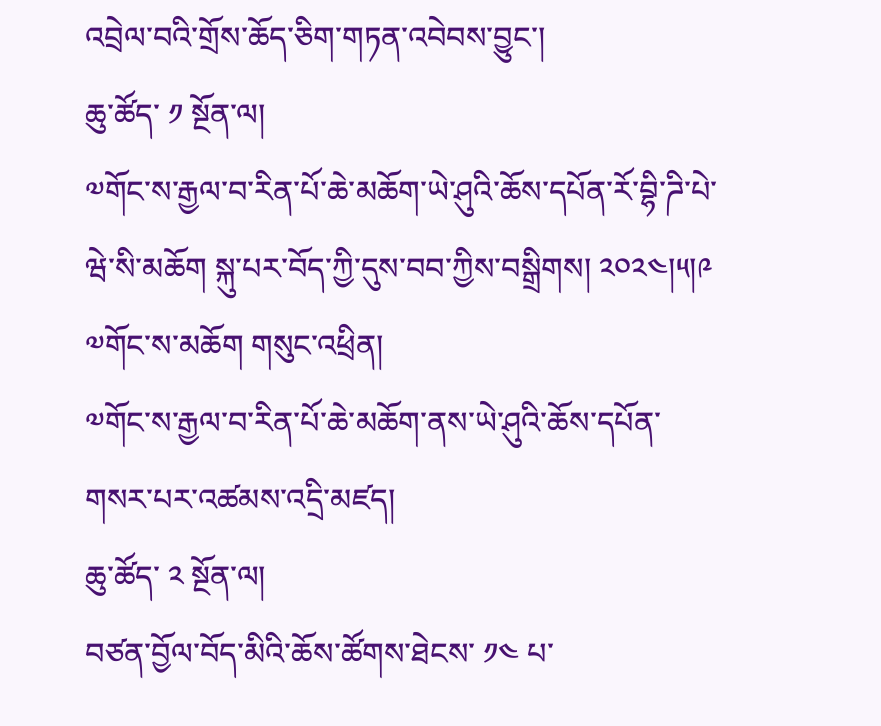འབྲེལ་བའི་གྲོས་ཆོད་ཅིག་གཏན་འབེབས་བྱུང་།
ཆུ་ཚོད་ ༡ སྔོན་ལ།
༧གོང་ས་རྒྱལ་བ་རིན་པོ་ཆེ་མཆོག་ཡེ་ཤུའི་ཆོས་དཔོན་རོ་བྷི་ཌི་པེ་ཝེ་སི་མཆོག སྐུ་པར་བོད་ཀྱི་དུས་བབ་ཀྱིས་བསྒྲིགས། ༢༠༢༤།༥།༩
༧གོང་ས་མཆོག གསུང་འཕྲིན།
༧གོང་ས་རྒྱལ་བ་རིན་པོ་ཆེ་མཆོག་ནས་ཡེ་ཤུའི་ཆོས་དཔོན་གསར་པར་འཚམས་འདྲི་མཛད།
ཆུ་ཚོད་ ༢ སྔོན་ལ།
བཙན་བྱོལ་བོད་མིའི་ཆོས་ཚོགས་ཐེངས་ ༡༤ པ་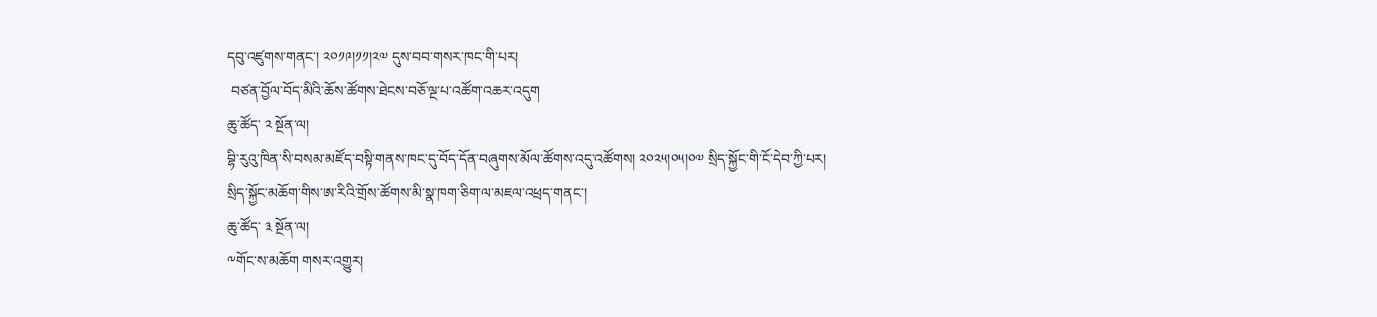དབུ་འཛུགས་གནང་། ༢༠༡༩།༡༡།༢༧ དུས་བབ་གསར་ཁང་གི་པར།
 བཙན་བྱོལ་བོད་མིའི་ཆོས་ཚོགས་ཐེངས་བཅོ་ལྔ་པ་འཚོག་འཆར་འདུག
ཆུ་ཚོད་ ༢ སྔོན་ལ།
བྷི་རུའུ་ཁིན་སི་བསམ་མཛོད་བསྟི་གནས་ཁང་དུ་བོད་དོན་བཞུགས་མོལ་ཚོགས་འདུ་འཚོགས། ༢༠༢༥།༠༥།༠༧ སྲིད་སྐྱོང་གི་ངོ་དེབ་ཀྱི་པར།
སྲིད་སྐྱོང་མཆོག་གིས་ཨ་རིའི་གྲོས་ཚོགས་མི་སྣ་ཁག་ཅིག་ལ་མཇལ་འཕྲད་གནང་།
ཆུ་ཚོད་ ༣ སྔོན་ལ།
༸གོང་ས་མཆོག གསར་འགྱུར།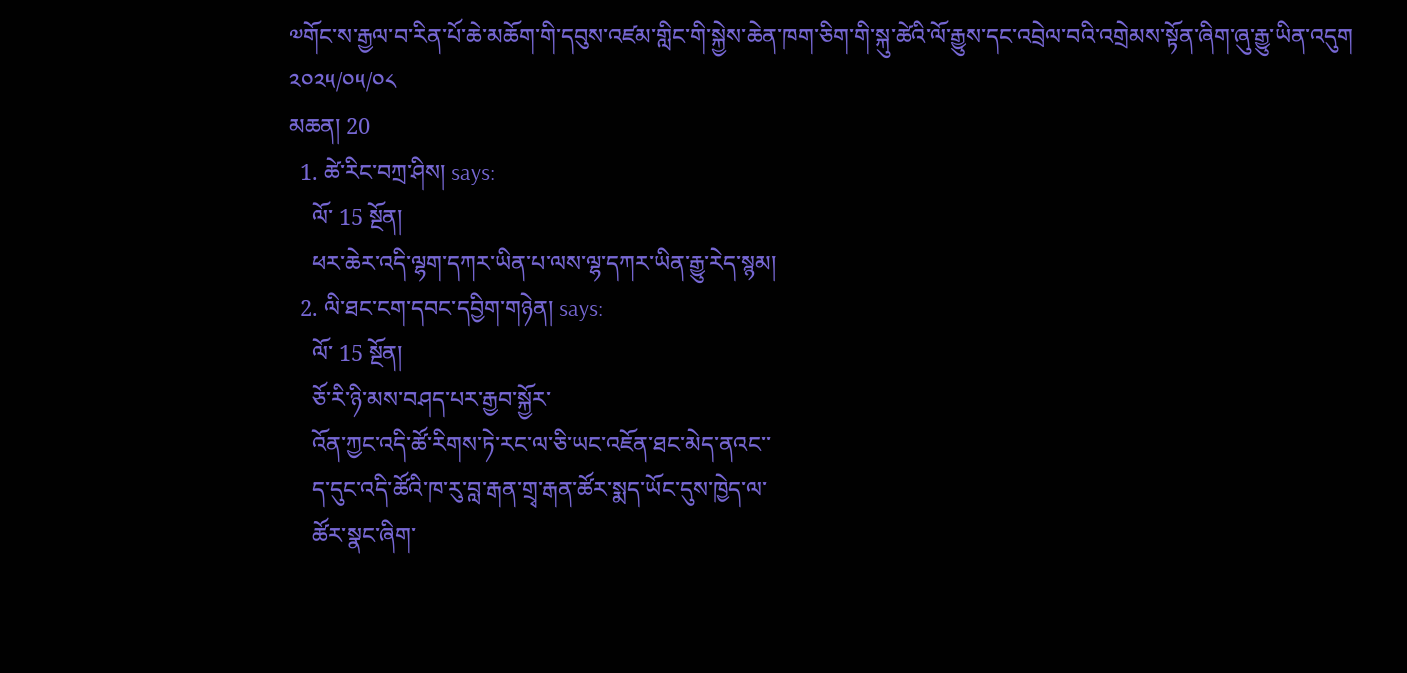༧གོང་ས་རྒྱལ་བ་རིན་པོ་ཆེ་མཆོག་གི་དབུས་འཛམ་གླིང་གི་སྐྱེས་ཆེན་ཁག་ཅིག་གི་སྐུ་ཚེའི་ལོ་རྒྱུས་དང་འབྲེལ་བའི་འགྲེམས་སྟོན་ཞིག་ཞུ་རྒྱུ་ཡིན་འདུག
༢༠༢༥/༠༥/༠༨
མཆན། 20
  1. ཚེ་རིང་བཀྲ་ཤིས། says:
    ལོ་ 15 སྔོན།
    ཕར་ཆེར་འདི་ལྷག་དཀར་ཡིན་པ་ལས་ལྷ་དཀར་ཡིན་རྒྱུ་རེད་སྙམ།
  2. ལི་ཐང་ངག་དབང་དབྱིག་གཉེན། says:
    ལོ་ 15 སྔོན།
    ཅོ་རི་ཉི་མས་བཤད་པར་རྒྱབ་སྐྱོར་
    འོན་ཀྱང་འདི་ཚོ་རིགས་ཏེ་རང་ལ་ཅི་ཡང་འཇོན་ཐང་མེད་ནའང་་
    ད་དུང་འདི་ཚོའི་ཁ་རུ་བླ་རྒན་གྲྭ་རྒན་ཚོར་སྨད་ཡོང་དུས་ཁྱེད་ལ་
    ཚོར་སྣང་ཞིག་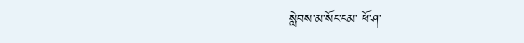སླེབས་མ་སོང་ངམ་ ཕོ་ཤ་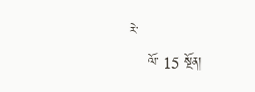རེ་
    ལོ་ 15 སྔོན།